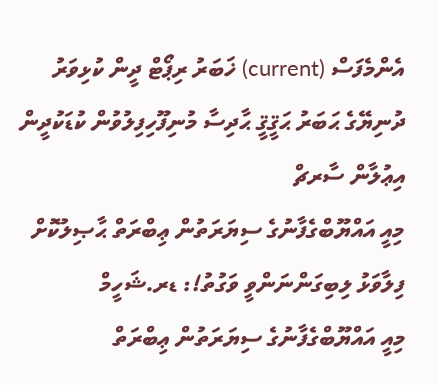އެންމެފަސް (current) ޚަބަރު ރިޕޯޓް ދީން ކުޅިވަރު ދުނިޔޭގެ ޙަބަރު ޙަޤީޤީ ޙާދިސާ މުނިފޫހިފިލުވުން ކުޑަކުދީން އިޢުލާން ސާރޗް
މިއީ އައްޔޫބްގެފާނުގެ ސިޔަރަތުން ޢިބްރަތް ޙާޞިލުކޮށް ފިލާވަޅު ލިބިގަންނަންވީ ވަގުތު!: ޑރ.ޝަހީމް
މިއީ އައްޔޫބްގެފާނުގެ ސިޔަރަތުން ޢިބްރަތް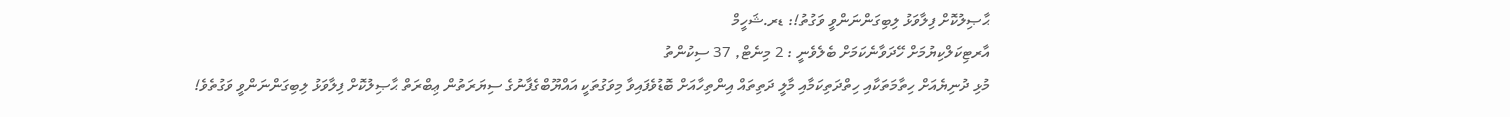ޙާޞިލުކޮށް ފިލާވަޅު ލިބިގަންނަންވީ ވަގުތު!: ޑރ.ޝަހީމް
އާރޓިކަލްކިޔުމަށް ހޭދަވާނެކަމަށް ބެލެވެނީ : 2 މިނެޓް, 37 ސިކުންތު
މުޅި ދުނިޔެއަށް ހިތާމަތަކާއި ހިތްދަތިކަމާއި މާލީ ދަތިތައް އިންތިހާއަށް ބޮޑުވެފައިވާ މިވަގުތަކީ އައްޔޫބްގެފާނުގެ ސިޔަރަތުން ޢިބްރަތް ޙާޞިލުކޮށް ފިލާވަޅު ލިބިގަންނަންވީ ވަގުތެވެ!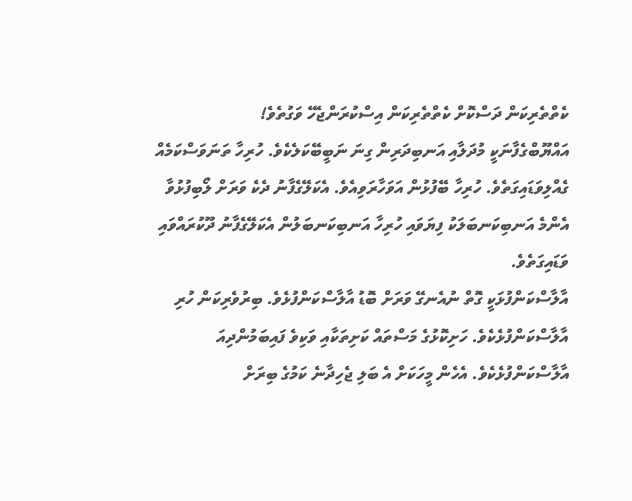ކެތްތެރިކަން ދަސްކޮށް ކެތްތެރިކަން އިސްކުރަންޖެހޭ ވަގުތެވެ!
އައްޔޫބްގެފާނަކީ މުދަލާއި އަނބިދަރިން ގިނަ ނަބީބޭކަލެކެވެ. ހުރިހާ ތަނަވަސްކަމެއް ގެއްލިވަޑައިގަތެވެ. ހުރިހާ ބޭފުޅުން އަވަހާރަވިއެވެ. އެކަލޭގެފާނު ދެކެ ވަރަށް ލޯބިފުޅުވާ އެންމެ އަނބިކަނބަލަކު ފިޔަވައި ހުރިހާ އަނބިކަނބަލުން އެކަލޭގެފާނު ދޫކުރައްވައި ވަޑައިގަތެވެ.
އާލާސްކަންފުޅަކީ ގޮތް ނުއެނގޭ ވަރަށް ބޮޑު އާލާސްކަންފުޅެވެ. ބިރުވެރިކަން ހުރި އާލާސްކަންފުޅެކެވެ. ހަށިކޮޅުގެ މަސްތައް ކަށިތަކާއި ވަކިވެ ފައިބަމުންދިއަ އާލާސްކަންފުޅެކެވެ. އެހެން މީހަކަށް އެ ބަލި ޖެހިދާނެ ކަމުގެ ބިރަށް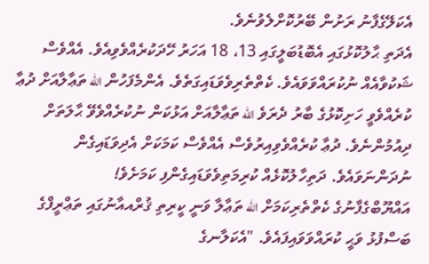އެކަލޭގެފާނު ރަށުން ބޭރުކޮށްލެވުނެވެ.
އެދަތި ޙާލުކޮޅުގައި އެބޮޑުބަލީގައި 13، 18 އަހަރު ހޭދަކުރެއްވެވިއެވެ. އެއްވެސް ޝަކުވާއެއް ނުކުރައްވަވައެވެ. ކެތްތެރިވެވަޑައިގަތެވެ. އެންމެފަހުން الله ތަޢާލާއަށް ދުޢާ ކުރެއްވެވީ ހަށިކޮޅުގެ ބާރު ދެރަވެ الله ތަޢާލާއަށް އަޅުކަން ނުކުރެއްވެވޭ ޙާލަތަށް ދިއުމުންނެވެ. ދުޢާ ކުރެއްވެވިއިރުވެސް އެއްވެސް ކަމަކަށް އެދިވަޑައިގެން ނުދަންނަވައެވެ. ދަތިހާލުކޮޅެއް ކުރިމަތިވެވަޑައިގެންފި ކަމަށެވެ!
އައްޔޫބްގެފާނުގެ ކެތްތެރިކަމަށް الله ތަޢާލާ ވަނީ ކީރިތި ޤުރްއއާނުގައި ތަޢްރީފްގެ ބަސްފުޅު ވަޙީ ކުރައްވަވައިފައެވެ. "އެކަލާނގެ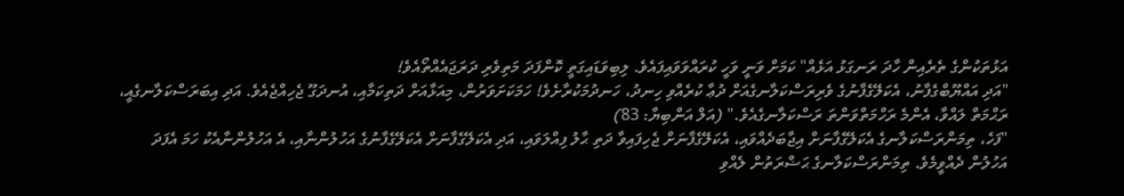އަޅުތަކުންގެ ތެރެއިން ހާދަ ރަނގަޅު އަޅެއް" ކަމަށް ވަނީ ވަހީ ކުރައްވަވައިފައެވެ. ލިބިވަޑައިގަތީ ކޮންފަދަ މަތިވެރި ދަރަޖައެއްތޯއެވެ!
"އަދި އައްޔޫބްގެފާނު، އެކަލޭގެފާނުގެ ވެރިރަސްކަލާނގެއަށް ދުޢާ ކުރެއްވި ހިނދު، ހަނދުމަކުރާށެވެ! ހަމަކަށަވަރުން، މިއަޅާއަށް ދަތިކަމާއި، އުނދަގޫ ޖެހިއްޖެއެވެ. އަދި އިބަރަސްކަލާނގެއީ، ރަޙްމަތް ލައްވާ، އެންމެ ރަހްމަތްވަންތަ ރަސްކަލާނގެއެވެ." (އަލް އަންބިޔާ: 83)
"ފަހެ، ތިމަންރަސްކަލާނގެ އެކަލޭގެފާނަށް އިޖާބަދެއްވައި، އެކަލޭގެފާނަށް ޖެހިފައިވާ ދަތި ޙާލު ފިއްލަވައި، އަދި އެކަލޭގެފާނަށް އެކަލޭގެފާނުގެ އަހުލުންނާއި، އެ އަހުލުންނާއެކު ހަމަ އެފަދަ އަހުލުން ދެއްވީމެވެ. ތިމަންރަސްކަލާނގެ ޙަޟްރަތުން ލެއްވި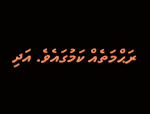ރަޙްމަތެއް ކަމުގައެވެ. އަދި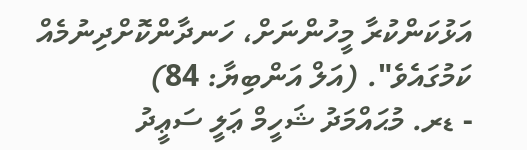އަޅުކަންކުރާ މީހުންނަށް، ހަނދާންކޮށްދިނުމެއް ކަމުގައެވެ". (އަލް އަންބިޔާ: 84)
- ޑރ. މުޙައްމަދު ޝަހީމް ޢަލީ ސަޢީދު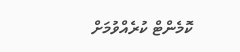ކޮމެންޓް ކުރެއްވުމަށް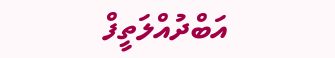އަބްދުއްލަތީފް